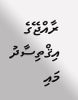ރާއްޖޭގެ އިޤްތިސާދު މައި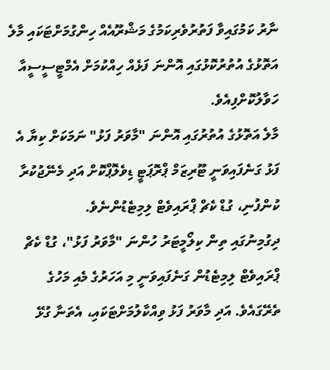ނާރު ކަމުގައިވާ ފަތުރުވެރިކަމުގެ މަޝްރޫއެއް ހިންގުމަށްޓަކައި މާލެ އަތޮޅުގެ އުތުރުކޮޅުގައި އޮންނަ ފަޅެއް ހިއްކުމަށް އެމްޓީސީސީއާ ހަވާލުކޮށްފިއެވެ.
މާލެ އަތޮޅުގެ އުތުރުގައި އޮންނަ "މާވަރު ފަޅު" ނަމަކަށް ކިޔާ އެ ފަޅު ގަނެފައިވަނީ ޓޫރިޒަމް ޕްރޮޕަޓީ ޑިވެލޮޕްކޮށް އަދި މެނޭޖުކުރާ ކުންފުނި، ގުޑް ކެޗް ޕްރައިވެޓް ލިމިޓެޑުންނެވެ.
ދިގުމިނުގައި ތިން ކިލޯމީޓަރު ހުންނަ "މާވަރު ފަޅު"، ގުޑް ކެޗް ޕްރައިވެޓް ލިމިޓެޑުން ގަނެފައިވަނީ މި އަހަރުގެ މެއި މަހުގެ ތެރޭގައެވެ. އަދި މާވަރު ފަޅު ވިއްކާލުމަށްޓަކައި، އެތަނާ ގުޅޭ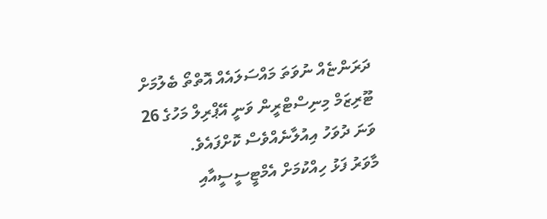ދަރަންޏެއް ނުވަތަ މައްސަލައެއް އޮތްތޯ ބެލުމަށް ޓޫރިޒަމް މިނިސްޓްރީން ވަނީ އޭޕްރިލް މަހުގެ 26 ވަނަ ދުވަހު އިއުލާނެއްވެސް ކޮށްފައެވެ.
މާވަރު ފަޅު ހިއްކުމަށް އެމްޓީސީސީއާއި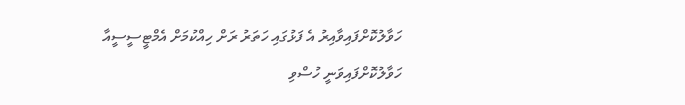ހަވާލުކޮށްފައިވާއިރު އެ ފަޅުގައި ހަތަރު ރަށް ހިއްކުމަށް އެމްޓީސީސީއާ ހަވާލުކޮށްފައިވަނީ ހުސްވި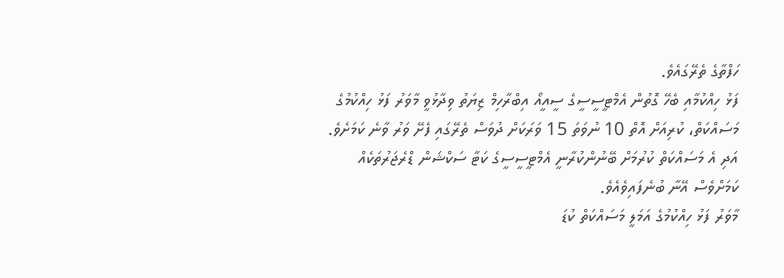ހަފްތާގެ ތެރޭގައެވެ.
ފަޅު ހިއްކުމާއި ބެހޭ ގޮތުން އެމްޓީސީސީގެ ސީއީއޯ އިބްރާހިމް ޒިޔަތު ވިދާޅުވީ މާވަރު ފަޅު ހިއްކުމުގެ މަސައްކަތް، ކުރިއަށް އޮތް 10 ނުވަތަ 15 ވަރަކަށް ދުވަސް ތެރޭގައި ފެށޭ ވަރު ވާނެ ކަމަށެވެ. އަދި އެ މަސައްކަތް ކުރުމަށް ބޭނުންކުރާނީ އެމްޓީސީސީގެ ކަޓާ ސަކްޝަން ޑްރެޖަރުތަކެއް ކަމަށްވެސް އޭނާ ބުނެފައިވެއެވެ.
މާވަރު ފަޅު ހިއްކުމުގެ އަމަލީ މަސައްކަތް ކުޑަ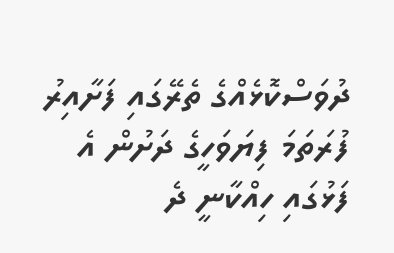ދުވަސްކޮޅެއްގެ ތެރޭގައި ފަށާއިރު ފުރަތަމަ ފިޔަވަހީގެ ދަށުން އެ ފަޅުގައި ހިއްކާނީ ދެ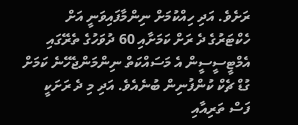ރަށެވެ. އަދި ހިއްކުމަށް ނިންމާފައިވަނީ އަށް ހެކްޓަރުގެ ދެ ރަށް ކަމަށާއި 60 ދުވަހުގެ ތެރޭގައި އެމްޓީސީސީން އެ މަސައްކަތް ނިންމަންޖެހޭނެ ކަމަށް ގުޑް ޗެކް ކުންފުނިން ބުނެއެވެ. އަދި މި ދެ ރަށަކީ ފަސް ތަރިއާއި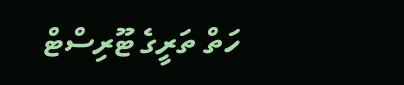ހަތް ތަރީގެ ޓޫރިސްޓް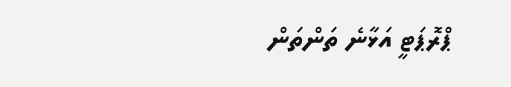ޕްރޮޕަޓީ އަޅާނެ ތަންތަން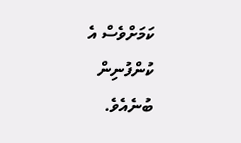ކަމަށްވެސް އެ ކުންފުނިން ބުނެއެވެ.